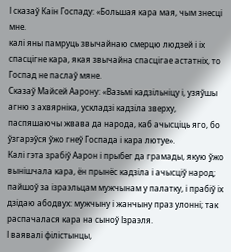І сказаў Каін Госпаду: «Большая кара мая, чым знесці мне.
калі яны памруць звычайнаю смерцю людзей і іх спасцігне кара, якая звычайна спасцігае астатніх, то Госпад не паслаў мяне.
Сказаў Майсей Аарону: «Вазьмі кадзільніцу і, узяўшы агню з ахвярніка, ускладзі кадзіла зверху, паспяшаючы жвава да народа, каб ачысціць яго, бо ўзгарэўся ўжо гнеў Госпада і кара лютуе».
Калі гэта зрабіў Аарон і прыбег да грамады, якую ўжо вынішчала кара, ён прынёс кадзіла і ачысціў народ;
пайшоў за ізраэльцам мужчынам у палатку, і прабіў іх дзідаю абодвух: мужчыну і жанчыну праз улонні; так распачалася кара на сыноў Ізраэля.
І ваявалі філістынцы,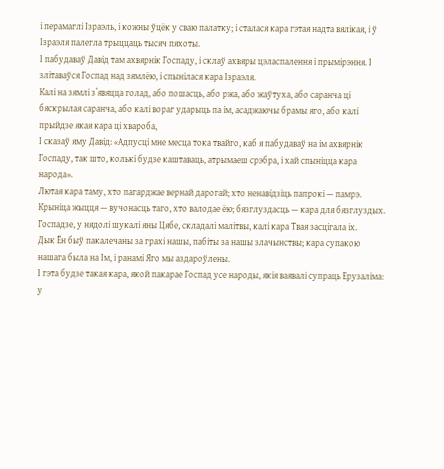і перамаглі Ізраэль, і кожны ўцёк у сваю палатку; і сталася кара гэтая надта вялікая, і ў Ізраэля палегла трыццаць тысяч пяхоты.
І пабудаваў Давід там ахвярнік Госпаду, і склаў ахвяры цэласпалення і прымірэння. І злітаваўся Госпад над зямлёю, і спынілася кара Ізраэля.
Калі на зямлі з’явяцца голад, або пошасць, або ржа, або жаўтуха, або саранча ці бяскрылая саранча, або калі вораг ударыць па ім, асаджаючы брамы яго, або калі прыйдзе якая кара ці хвароба,
І сказаў яму Давід: «Адпусці мне месца тока твайго, каб я пабудаваў на ім ахвярнік Госпаду, так што, колькі будзе каштаваць, атрымаеш срэбра, і хай спыніцца кара народа».
Лютая кара таму, хто пагарджае вернай дарогай; хто ненавідзіць папрокі — памрэ.
Крыніца жыцця — вучонасць таго, хто валодае ёю; бязглуздасць — кара для бязглуздых.
Госпадзе, у нядолі шукалі яны Цябе, складалі малітвы, калі кара Твая засцігала іх.
Дык Ён быў пакалечаны за грахі нашы, пабіты за нашы злачынствы; кара супакою нашага была на Ім, і ранамі Яго мы аздароўлены.
І гэта будзе такая кара, якой пакарае Госпад усе народы, якія ваявалі супраць Ерузаліма: у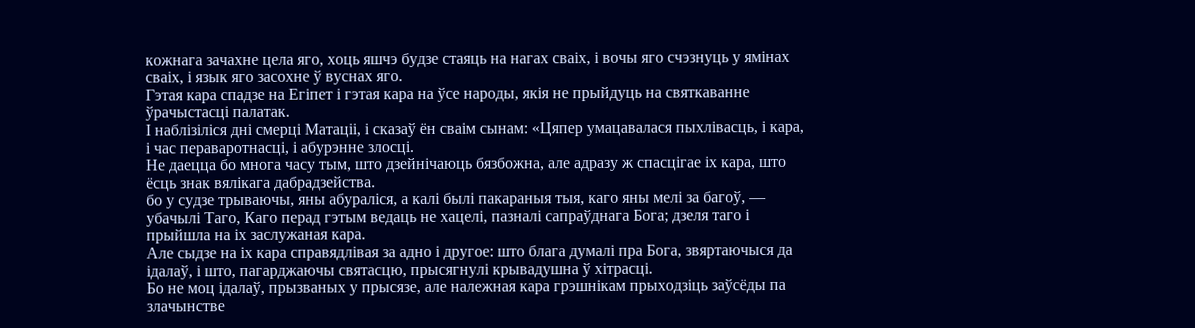кожнага зачахне цела яго, хоць яшчэ будзе стаяць на нагах сваіх, і вочы яго счэзнуць у ямінах сваіх, і язык яго засохне ў вуснах яго.
Гэтая кара спадзе на Егіпет і гэтая кара на ўсе народы, якія не прыйдуць на святкаванне ўрачыстасці палатак.
І наблізіліся дні смерці Матаціі, і сказаў ён сваім сынам: «Цяпер умацавалася пыхлівасць, і кара, і час пераваротнасці, і абурэнне злосці.
Не даецца бо многа часу тым, што дзейнічаюць бязбожна, але адразу ж спасцігае іх кара, што ёсць знак вялікага дабрадзейства.
бо у судзе трываючы, яны абураліся, а калі былі пакараныя тыя, каго яны мелі за багоў, — убачылі Таго, Каго перад гэтым ведаць не хацелі, пазналі сапраўднага Бога; дзеля таго і прыйшла на іх заслужаная кара.
Але сыдзе на іх кара справядлівая за адно і другое: што блага думалі пра Бога, звяртаючыся да ідалаў, і што, пагарджаючы святасцю, прысягнулі крывадушна ў хітрасці.
Бо не моц ідалаў, прызваных у прысязе, але належная кара грэшнікам прыходзіць заўсёды па злачынстве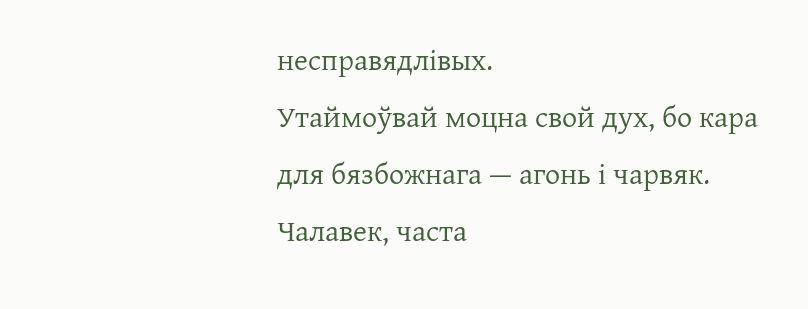несправядлівых.
Утаймоўвай моцна свой дух, бо кара для бязбожнага — агонь і чарвяк.
Чалавек, часта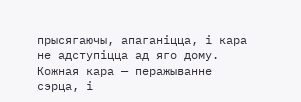прысягаючы, апаганіцца, і кара не адступіцца ад яго дому.
Кожная кара — перажыванне сэрца, і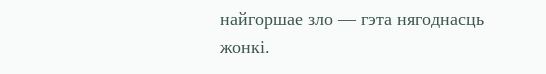найгоршае зло — гэта нягоднасць жонкі.